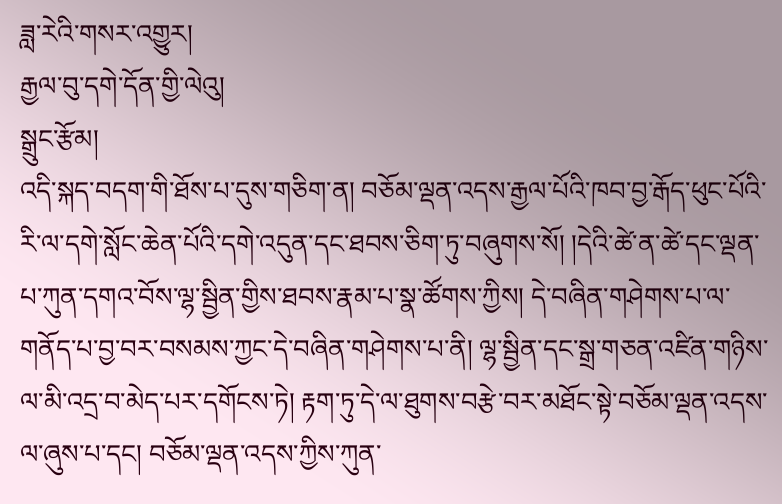ཟླ་རེའི་གསར་འགྱུར།
རྒྱལ་བུ་དགེ་དོན་གྱི་ལེའུ།
སྒྲུང་རྩོམ།
འདི་སྐད་བདག་གི་ཐོས་པ་དུས་གཅིག་ན། བཅོམ་ལྡན་འདས་རྒྱལ་པོའི་ཁབ་བྱ་རྒོད་ཕུང་པོའི་རི་ལ་དགེ་སློང་ཆེན་པོའི་དགེ་འདུན་དང་ཐབས་ཅིག་ཏུ་བཞུགས་སོ། །དེའི་ཚེ་ན་ཚེ་དང་ལྡན་པ་ཀུན་དགའ་བོས་ལྷ་སྦྱིན་གྱིས་ཐབས་རྣམ་པ་སྣ་ཚོགས་ཀྱིས། དེ་བཞིན་གཤེགས་པ་ལ་གནོད་པ་བྱ་བར་བསམས་ཀྱང་དེ་བཞིན་གཤེགས་པ་ནི། ལྷ་སྦྱིན་དང་སྒྲ་གཅན་འཛིན་གཉིས་ལ་མི་འདྲ་བ་མེད་པར་དགོངས་ཏེ། རྟག་ཏུ་དེ་ལ་ཐུགས་བརྩེ་བར་མཐོང་སྟེ་བཅོམ་ལྡན་འདས་ལ་ཞུས་པ་དང། བཅོམ་ལྡན་འདས་ཀྱིས་ཀུན་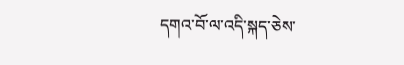དགའ་བོ་ལ་འདི་སྐད་ཅེས་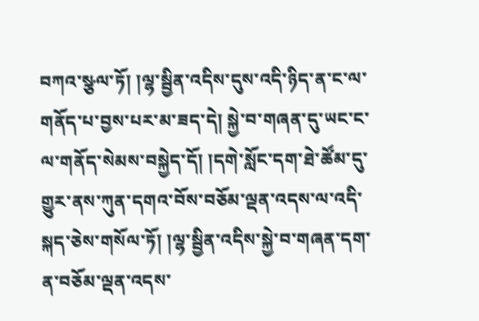བཀའ་སྩལ་ཏོ། །ལྷ་སྦྱིན་འདིས་དུས་འདི་ཉིད་ན་ང་ལ་གནོད་པ་བྱས་པར་མ་ཟད་དེ། སྐྱེ་བ་གཞན་དུ་ཡང་ང་ལ་གནོད་སེམས་བསྐྱེད་དོ། །དགེ་སློང་དག་ཐེ་ཚོམ་དུ་གྱུར་ནས་ཀུན་དགའ་བོས་བཅོམ་ལྡན་འདས་ལ་འདི་སྐད་ཅེས་གསོལ་ཏོ། །ལྷ་སྦྱིན་འདིས་སྐྱེ་བ་གཞན་དག་ན་བཅོམ་ལྡན་འདས་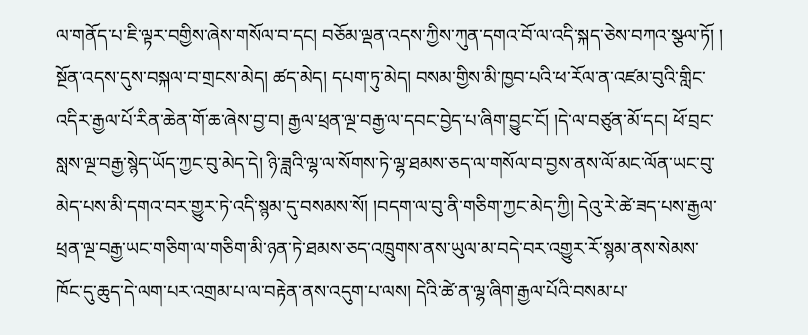ལ་གནོད་པ་ཇི་ལྟར་བགྱིས་ཞེས་གསོལ་བ་དང། བཅོམ་ལྡན་འདས་ཀྱིས་ཀུན་དགའ་བོ་ལ་འདི་སྐད་ཅེས་བཀའ་སྩལ་ཏོ། །
སྔོན་འདས་དུས་བསྐལ་བ་གྲངས་མེད། ཚད་མེད། དཔག་ཏུ་མེད། བསམ་གྱིས་མི་ཁྱབ་པའི་ཕ་རོལ་ན་འཛམ་བུའི་གླིང་འདིར་རྒྱལ་པོ་རིན་ཆེན་གོ་ཆ་ཞེས་བྱ་བ། རྒྱལ་ཕྲན་ལྔ་བརྒྱ་ལ་དབང་བྱེད་པ་ཞིག་བྱུང་ངོ། །དེ་ལ་བཙུན་མོ་དང། ཕོ་བྲང་སླས་ལྔ་བརྒྱ་སྙེད་ཡོད་ཀྱང་བུ་མེད་དེ། ཉི་ཟླའི་ལྷ་ལ་སོགས་ཏེ་ལྷ་ཐམས་ཅད་ལ་གསོལ་བ་བྱས་ནས་ལོ་མང་ལོན་ཡང་བུ་མེད་པས་མི་དགའ་བར་གྱུར་ཏེ་འདི་སྙམ་དུ་བསམས་སོ། །བདག་ལ་བུ་ནི་གཅིག་ཀྱང་མེད་ཀྱི། དེའུ་རེ་ཚེ་ཟད་པས་རྒྱལ་ཕྲན་ལྔ་བརྒྱ་ཡང་གཅིག་ལ་གཅིག་མི་ཉན་ཏེ་ཐམས་ཅད་འཁྲུགས་ནས་ཡུལ་མ་བདེ་བར་འགྱུར་རོ་སྙམ་ནས་སེམས་ཁོང་དུ་ཆུད་དེ་ལག་པར་འགྲམ་པ་ལ་བརྟེན་ནས་འདུག་པ་ལས། དེའི་ཚེ་ན་ལྷ་ཞིག་རྒྱལ་པོའི་བསམ་པ་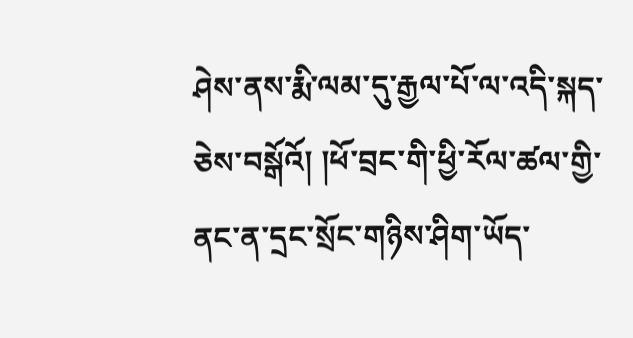ཤེས་ནས་རྨི་ལམ་དུ་རྒྱལ་པོ་ལ་འདི་སྐད་ཅེས་བསྒོའོ། །ཕོ་བྲང་གི་ཕྱི་རོལ་ཚལ་གྱི་ནང་ན་དྲང་སྲོང་གཉིས་ཤིག་ཡོད་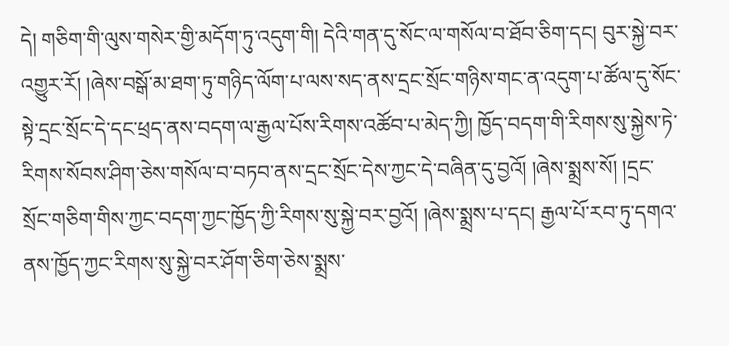དེ། གཅིག་གི་ལུས་གསེར་གྱི་མདོག་ཏུ་འདུག་གི། དེའི་གན་དུ་སོང་ལ་གསོལ་བ་ཐོབ་ཅིག་དང། བུར་སྐྱེ་བར་འགྱུར་རོ། །ཞེས་བསྒོ་མ་ཐག་ཏུ་གཉིད་ལོག་པ་ལས་སད་ནས་དྲང་སྲོང་གཉིས་གང་ན་འདུག་པ་ཚོལ་དུ་སོང་སྟེ་དྲང་སྲོང་དེ་དང་ཕྲད་ནས་བདག་ལ་རྒྱལ་པོས་རིགས་འཚོབ་པ་མེད་ཀྱི། ཁྱོད་བདག་གི་རིགས་སུ་སྐྱེས་ཏེ་རིགས་སོབས་ཤིག་ཅེས་གསོལ་བ་བཏབ་ནས་དྲང་སྲོང་དེས་ཀྱང་དེ་བཞིན་དུ་བྱའོ། །ཞེས་སྨྲས་སོ། །དྲང་སྲོང་གཅིག་གིས་ཀྱང་བདག་ཀྱང་ཁྱོད་ཀྱི་རིགས་སུ་སྐྱེ་བར་བྱའོ། །ཞེས་སྨྲས་པ་དང། རྒྱལ་པོ་རབ་ཏུ་དགའ་ནས་ཁྱོད་ཀྱང་རིགས་སུ་སྐྱེ་བར་ཤོག་ཅིག་ཅེས་སྨྲས་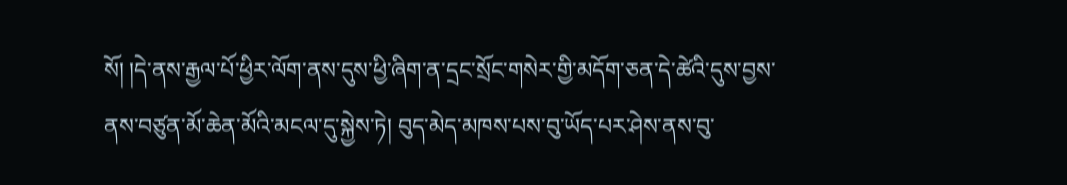སོ། །དེ་ནས་རྒྱལ་པོ་ཕྱིར་ལོག་ནས་དུས་ཕྱི་ཞིག་ན་དྲང་སྲོང་གསེར་གྱི་མདོག་ཅན་དེ་ཚེའི་དུས་བྱས་ནས་བཙུན་མོ་ཆེན་མོའི་མངལ་དུ་སྐྱེས་ཏེ། བུད་མེད་མཁས་པས་བུ་ཡོད་པར་ཤེས་ནས་བུ་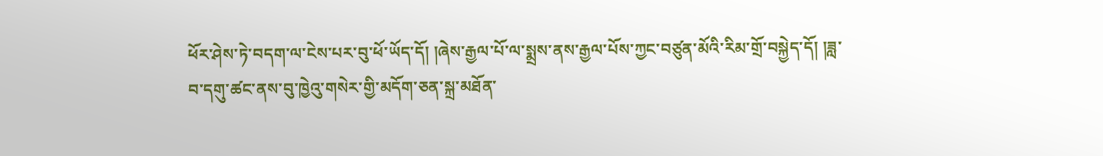ཕོར་ཤེས་ཏེ་བདག་ལ་ངེས་པར་བུ་ཕོ་ཡོད་དོ། །ཞེས་རྒྱལ་པོ་ལ་སྨྲས་ནས་རྒྱལ་པོས་ཀྱང་བཙུན་མོའི་རིམ་གྲོ་བསྐྱེད་དོ། །ཟླ་བ་དགུ་ཚང་ནས་བུ་ཁྱེའུ་གསེར་གྱི་མདོག་ཅན་སྐྲ་མཐོན་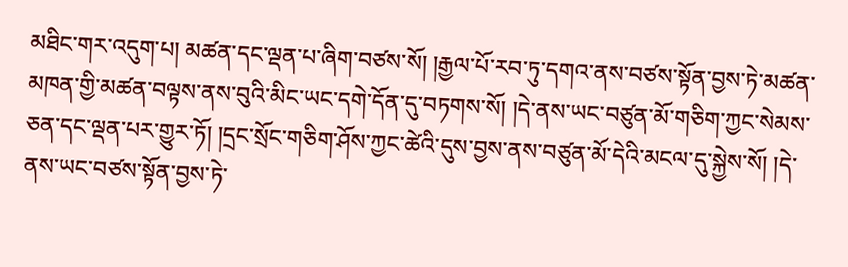མཐིང་གར་འདུག་པ། མཚན་དང་ལྡན་པ་ཞིག་བཙས་སོ། །རྒྱལ་པོ་རབ་ཏུ་དགའ་ནས་བཙས་སྟོན་བྱས་ཏེ་མཚན་མཁན་གྱི་མཚན་བལྟས་ནས་བུའི་མིང་ཡང་དགེ་དོན་དུ་བཏགས་སོ། །དེ་ནས་ཡང་བཙུན་མོ་གཅིག་ཀྱང་སེམས་ཅན་དང་ལྡན་པར་གྱུར་ཏོ། །དྲང་སྲོང་གཅིག་ཤོས་ཀྱང་ཚེའི་དུས་བྱས་ནས་བཙུན་མོ་དེའི་མངལ་དུ་སྐྱེས་སོ། །དེ་ནས་ཡང་བཙས་སྟོན་བྱས་ཏེ་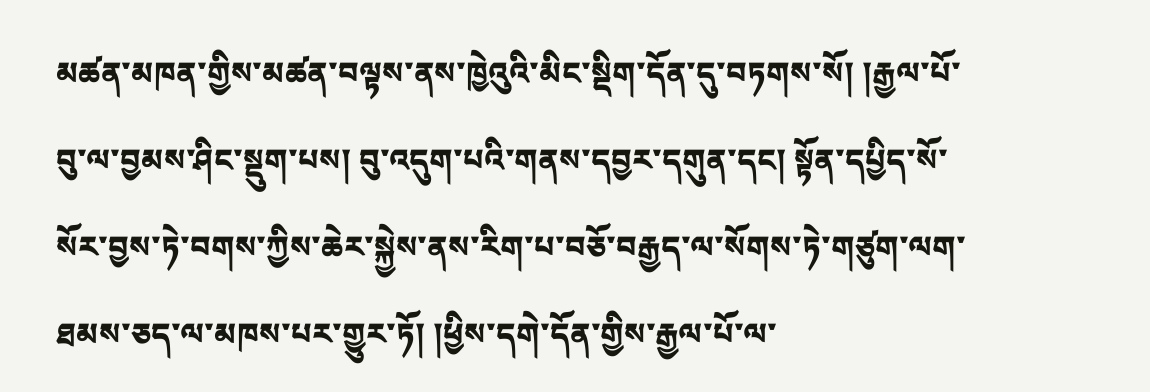མཚན་མཁན་གྱིས་མཚན་བལྟས་ནས་ཁྱེའུའི་མིང་སྡིག་དོན་དུ་བཏགས་སོ། །རྒྱལ་པོ་བུ་ལ་བྱམས་ཤིང་སྡུག་པས། བུ་འདུག་པའི་གནས་དབྱར་དགུན་དང། སྟོན་དཔྱིད་སོ་སོར་བྱས་ཏེ་བགས་ཀྱིས་ཆེར་སྐྱེས་ནས་རིག་པ་བཅོ་བརྒྱད་ལ་སོགས་ཏེ་གཙུག་ལག་ཐམས་ཅད་ལ་མཁས་པར་གྱུར་ཏོ། །ཕྱིས་དགེ་དོན་གྱིས་རྒྱལ་པོ་ལ་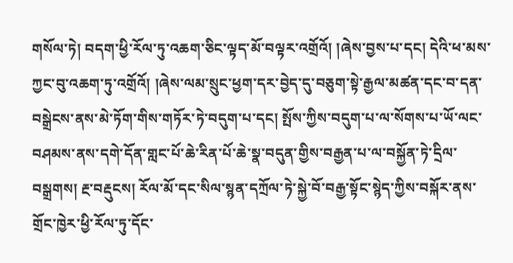གསོལ་ཏེ། བདག་ཕྱི་རོལ་ཏུ་འཆག་ཅིང་ལྟད་མོ་བལྟར་འགྲོའོ། །ཞེས་བྱས་པ་དང། དེའི་ཕ་མས་ཀྱང་བུ་འཆག་ཏུ་འགྲོའོ། །ཞེས་ལམ་སྲུང་ཕྱག་དར་བྱེད་དུ་བཅུག་སྟེ་རྒྱལ་མཚན་དང་བ་དན་བསྒྲེངས་ནས་མེ་ཏོག་གིས་གཏོར་ཏེ་བདུག་པ་དང། སྤོས་ཀྱིས་བདུག་པ་ལ་སོགས་པ་ཡོ་ལང་བཤམས་ནས་དགེ་དོན་གླང་པོ་ཆེ་རིན་པོ་ཆེ་སྣ་བདུན་གྱིས་བརྒྱན་པ་ལ་བསྐྱོན་ཏེ་དྲིལ་བསྒྲགས། རྔ་བརྡུངས། རོལ་མོ་དང་སིལ་སྙན་དཀྲོལ་ཏེ་སྐྱེ་བོ་བརྒྱ་སྟོང་སྙེད་ཀྱིས་བསྐོར་ནས་གྲོང་ཁྱེར་ཕྱི་རོལ་ཏུ་དོང་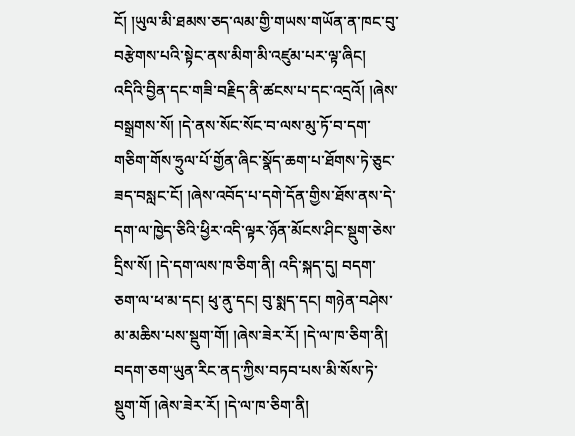ངོ། །ཡུལ་མི་ཐམས་ཅད་ལམ་གྱི་གཡས་གཡོན་ན་ཁང་བུ་བརྩེགས་པའི་སྟེང་ནས་མིག་མི་འཛུམ་པར་ལྟ་ཞིང། འདིའི་བྱིན་དང་གཟི་བརྗིད་ནི་ཚངས་པ་དང་འདྲའོ། །ཞེས་བསྒྲགས་སོ། །དེ་ནས་སོང་སོང་བ་ལས་མུ་ཏོ་བ་དག་གཅིག་གོས་ཧྲུལ་པོ་གྱོན་ཞིང་སྣོད་ཆག་པ་ཐོགས་ཏེ་ཅུང་ཟད་བསླང་ངོ། །ཞེས་འབོད་པ་དགེ་དོན་གྱིས་ཐོས་ནས་དེ་དག་ལ་ཁྱེད་ཅིའི་ཕྱིར་འདི་ལྟར་ཉོན་མོངས་ཤིང་སྡུག་ཅེས་དྲིས་སོ། །དེ་དག་ལས་ཁ་ཅིག་ནི། འདི་སྐད་དུ། བདག་ཅག་ལ་ཕ་མ་དང། ཕུ་ནུ་དང། བུ་སྨད་དང། གཉེན་བཤེས་མ་མཆིས་པས་སྡུག་གོ། །ཞེས་ཟེར་རོ། །དེ་ལ་ཁ་ཅིག་ནི། བདག་ཅག་ཡུན་རིང་ནད་ཀྱིས་བཏབ་པས་མི་སོས་ཏེ་སྡུག་གོ །ཞེས་ཟེར་རོ། །དེ་ལ་ཁ་ཅིག་ནི།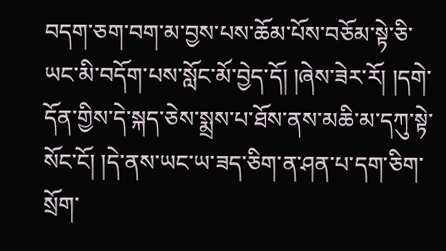བདག་ཅག་བག་མ་བྱས་པས་ཆོམ་པོས་བཅོམ་སྟེ་ཅི་ཡང་མི་བདོག་པས་སློང་མོ་བྱེད་དོ། །ཞེས་ཟེར་རོ། །དགེ་དོན་གྱིས་དེ་སྐད་ཅེས་སྨྲས་པ་ཐོས་ནས་མཆི་མ་དཀུ་སྟེ་སོང་ངོ། །དེ་ནས་ཡང་ཡ་ཟད་ཅིག་ན་ཤན་པ་དག་ཅིག་སྲོག་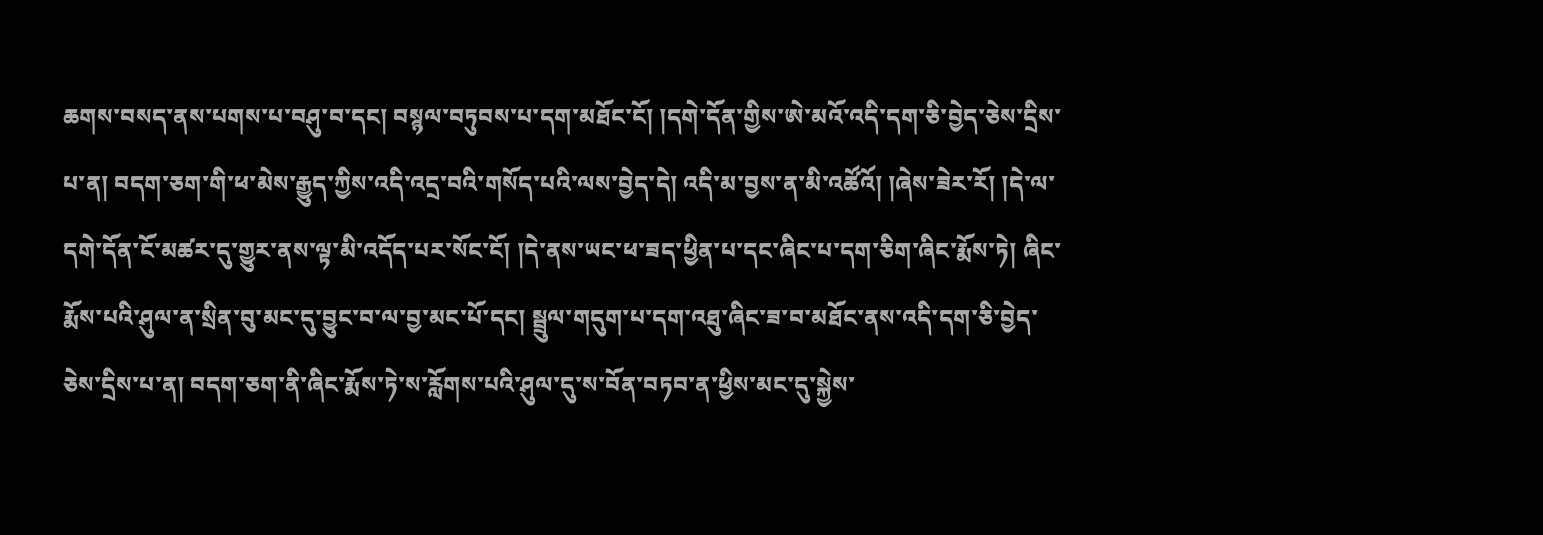ཆགས་བསད་ནས་པགས་པ་བཤུ་བ་དང། བསྙལ་བཏུབས་པ་དག་མཐོང་ངོ། །དགེ་དོན་གྱིས་ཨེ་མའོ་འདི་དག་ཅི་བྱེད་ཅེས་དྲིས་པ་ན། བདག་ཅག་གི་ཕ་མེས་རྒྱུད་ཀྱིས་འདི་འདྲ་བའི་གསོད་པའི་ལས་བྱེད་དེ། འདི་མ་བྱས་ན་མི་འཚོའོ། །ཞེས་ཟེར་རོ། །དེ་ལ་དགེ་དོན་ངོ་མཚར་དུ་གྱུར་ནས་ལྟ་མི་འདོད་པར་སོང་ངོ། །དེ་ནས་ཡང་ཕ་ཟད་ཕྱིན་པ་དང་ཞིང་པ་དག་ཅིག་ཞིང་རྨོས་ཏེ། ཞིང་རྨོས་པའི་ཤུལ་ན་སྲིན་བུ་མང་དུ་བྱུང་བ་ལ་བྱ་མང་པོ་དང། སྦྲུལ་གདུག་པ་དག་འཐུ་ཞིང་ཟ་བ་མཐོང་ནས་འདི་དག་ཅི་བྱེད་ཅེས་དྲིས་པ་ན། བདག་ཅག་ནི་ཞིང་རྨོས་ཏེ་ས་རློགས་པའི་ཤུལ་དུ་ས་བོན་བཏབ་ན་ཕྱིས་མང་དུ་སྐྱེས་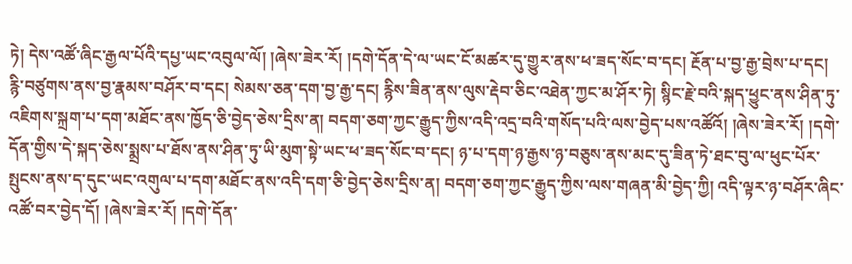ཏེ། དེས་འཚོ་ཞིང་རྒྱལ་པོའི་དཔྱ་ཡང་འབུལ་ལོ། །ཞེས་ཟེར་རོ། །དགེ་དོན་དེ་ལ་ཡང་ངོ་མཚར་དུ་གྱུར་ནས་ཕ་ཟད་སོང་བ་དང། རྔོན་པ་བྱ་རྒྱ་བྲེས་པ་དང། རྙི་བཙུགས་ནས་བྱ་རྣམས་བཤོར་བ་དང། སེམས་ཅན་དག་བྱ་རྒྱ་དང། རྙིས་ཟིན་ནས་ལུས་རྡེབ་ཅིང་འཐེན་ཀྱང་མ་ཤོར་ཏེ། སྙིང་རྗེ་བའི་སྐད་ཕྱུང་ནས་ཤིན་ཏུ་འཇིགས་སྐྲག་པ་དག་མཐོང་ནས་ཁྱོད་ཅི་བྱེད་ཅེས་དྲིས་ན། བདག་ཅག་ཀྱང་རྒྱུད་ཀྱིས་འདི་འདྲ་བའི་གསོད་པའི་ལས་བྱེད་པས་འཚོའོ། །ཞེས་ཟེར་རོ། །དགེ་དོན་གྱིས་དེ་སྐད་ཅེས་སྨྲས་པ་ཐོས་ནས་ཤིན་ཏུ་ཡི་མུག་སྟེ་ཡང་ཕ་ཟད་སོང་བ་དང། ཉ་པ་དག་ཉ་རྒྱས་ཉ་བཅུས་ནས་མང་དུ་ཟིན་ཏེ་ཐང་བུ་ལ་ཕུང་པོར་སྤུངས་ནས་ད་དུང་ཡང་འགུལ་པ་དག་མཐོང་ནས་འདི་དག་ཅི་བྱེད་ཅེས་དྲིས་ན། བདག་ཅག་ཀྱང་རྒྱུད་ཀྱིས་ལས་གཞན་མི་བྱེད་ཀྱི། འདི་ལྟར་ཉ་བཤོར་ཞིང་འཚོ་བར་བྱེད་དོ། །ཞེས་ཟེར་རོ། །དགེ་དོན་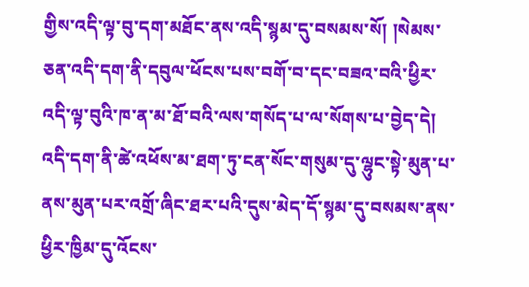གྱིས་འདི་ལྟ་བུ་དག་མཐོང་ནས་འདི་སྙམ་དུ་བསམས་སོ། །སེམས་ཅན་འདི་དག་ནི་དབུལ་ཕོངས་པས་བགོ་བ་དང་བཟའ་བའི་ཕྱིར་འདི་ལྟ་བུའི་ཁ་ན་མ་ཐོ་བའི་ལས་གསོད་པ་ལ་སོགས་པ་བྱེད་དེ། འདི་དག་ནི་ཚེ་འཕོས་མ་ཐག་ཏུ་ངན་སོང་གསུམ་དུ་ལྷུང་སྟེ་མུན་པ་ནས་མུན་པར་འགྲོ་ཞིང་ཐར་པའི་དུས་མེད་དོ་སྙམ་དུ་བསམས་ནས་ཕྱིར་ཁྱིམ་དུ་འོངས་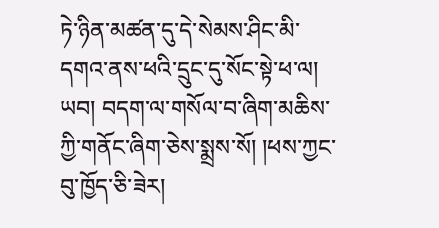ཏེ་ཉིན་མཚན་དུ་དེ་སེམས་ཤིང་མི་དགའ་ནས་ཕའི་དྲུང་དུ་སོང་སྟེ་ཕ་ལ། ཡབ། བདག་ལ་གསོལ་བ་ཞིག་མཆིས་ཀྱི་གནོང་ཞིག་ཅེས་སྨྲས་སོ། །ཕས་ཀྱང་བུ་ཁྱོད་ཅི་ཟེར།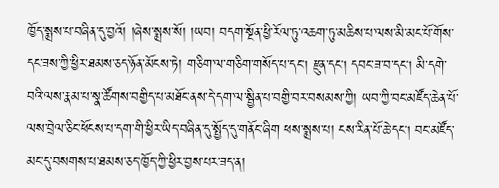ཁྱོད་སྨྲས་པ་བཞིན་དུ་བྱའོ། །ཞེས་སྨྲས་སོ། །ཡབ། བདག་སྔོན་ཕྱི་རོལ་ཏུ་འཆག་ཏུ་མཆིས་པ་ལས་མི་མང་པོ་གོས་དང་ཟས་ཀྱི་ཕྱིར་ཐམས་ཅད་ཉོན་མོངས་ཏེ། གཅིག་ལ་གཅིག་གསོད་པ་དང། རྫུན་དང། དབང་ཟ་བ་དང། མི་དགེ་བའི་ལས་རྣམ་པ་སྣ་ཚོགས་བགྱིད་པ་མཐོང་ནས་དེ་དག་ལ་སྦྱིན་པ་བགྱི་བར་བསམས་ཀྱི། ཡབ་ཀྱི་བང་མཛོད་ཆེན་པོ་ལས་བྲེལ་ཅིང་ཕོངས་པ་དག་གི་ཕྱིར་ཡིད་བཞིན་དུ་སྤྱོད་དུ་གནོང་ཞིག ཕས་སྨྲས་པ། ངས་རིན་པོ་ཆེ་དང། བང་མཛོད་མང་དུ་བསགས་པ་ཐམས་ཅད་ཁྱོད་ཀྱི་ཕྱིར་བྱས་པར་ཟད་ན།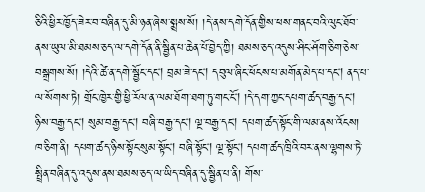ཅིའི་ཕྱིར་ཁྱོད་ཟེར་བ་བཞིན་དུ་མི་ཉན་ཞེས་སྨྲས་སོ། །དེ་ནས་དགེ་དོན་གྱིས་ཕས་གནང་བའི་ལུང་ཐོབ་ནས་ཡུལ་མི་ཐམས་ཅད་ལ་དགེ་དོན་ནི་སྦྱིན་པ་ཆེན་པོ་བྱེད་ཀྱི། ཐམས་ཅད་འདུས་ཤིང་ཤོག་ཅིག་ཅེས་བསྒྲགས་སོ། །དེའི་ཚེ་ན་དགེ་སྦྱོང་དང། བྲམ་ཟེ་དང། དབུལ་ཞིང་ཕོངས་པ་མགོན་མེད་པ་དང། ནད་པ་ལ་སོགས་ཏེ། གྲོང་ཁྱེར་གྱི་ཕྱི་རོལ་ན་ལམ་ཐོག་ཐག་ཏུ་གང་ངོ། །དེ་དག་ཀྱང་དཔག་ཚད་བརྒྱ་དང། ཉིས་བརྒྱ་དང། སུམ་བརྒྱ་དང། བཞི་བརྒྱ་དང། ལྔ་བརྒྱ་དང། དཔག་ཚད་སྟོང་གི་ལམ་ནས་འོངས། ཁ་ཅིག་ནི། དཔག་ཚད་ཉིས་སྟོང་སུམ་སྟོང། བཞི་སྟོང། ལྔ་སྟོང། དཔག་ཚད་ཁྲིའི་བར་ནས་ལྷགས་ཏེ་སྤྲིན་བཞིན་དུ་འདུས་ནས་ཐམས་ཅད་ལ་ཡིད་བཞིན་དུ་སྦྱིན་པ་ནི། གོས་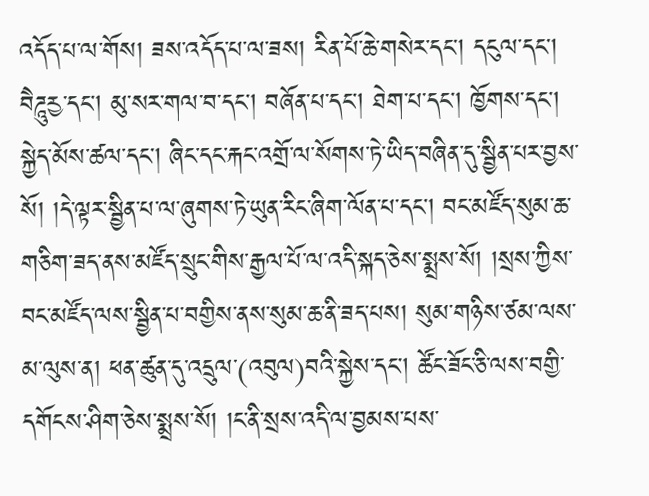འདོད་པ་ལ་གོས། ཟས་འདོད་པ་ལ་ཟས། རིན་པོ་ཆེ་གསེར་དང། དངུལ་དང། བཻཌཱུརྱ་དང། མུ་སར་གལ་བ་དང། བཞོན་པ་དང། ཐེག་པ་དང། ཁྱོགས་དང། སྐྱེད་མོས་ཚལ་དང། ཞིང་དང་རྐང་འགྲོ་ལ་སོགས་ཏེ་ཡིད་བཞིན་དུ་སྦྱིན་པར་བྱས་སོ། །དེ་ལྟར་སྦྱིན་པ་ལ་ཞུགས་ཏེ་ཡུན་རིང་ཞིག་ལོན་པ་དང། བང་མཛོད་སུམ་ཆ་གཅིག་ཟད་ནས་མཛོད་སྲུང་གིས་རྒྱལ་པོ་ལ་འདི་སྐད་ཅེས་སྨྲས་སོ། །སྲས་ཀྱིས་བང་མཛོད་ལས་སྦྱིན་པ་བགྱིས་ནས་སུམ་ཆ་ནི་ཟད་པས། སུམ་གཉིས་ཙམ་ལས་མ་ལུས་ན། ཕན་ཚུན་དུ་འདྲུལ་(འབུལ)བའི་སྐྱེས་དང། ཚོང་ཟོང་ཅི་ལས་བགྱི་དགོངས་ཤིག་ཅེས་སྨྲས་སོ། །ང་ནི་སྲས་འདི་ལ་བྱམས་པས་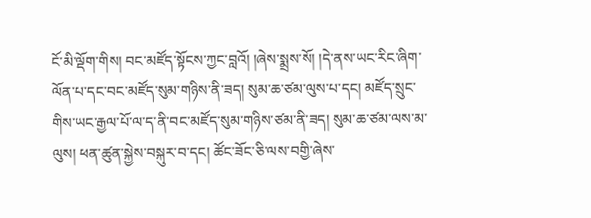ངོ་མི་ལྡོག་གིས། བང་མཛོད་སྟོངས་ཀྱང་བླའོ། །ཞེས་སྨྲས་སོ། །དེ་ནས་ཡང་རིང་ཞིག་ལོན་པ་དང་བང་མཛོད་སུམ་གཉིས་ནི་ཟད། སུམ་ཆ་ཙམ་ལུས་པ་དང། མཛོད་སྲུང་གིས་ཡང་རྒྱལ་པོ་ལ་ད་ནི་བང་མཛོད་སུམ་གཉིས་ཙམ་ནི་ཟད། སུམ་ཆ་ཙམ་ལས་མ་ལུས། ཕན་ཚུན་སྐྱེས་བསྐུར་བ་དང། ཚོང་ཟོང་ཅི་ལས་བགྱི་ཞེས་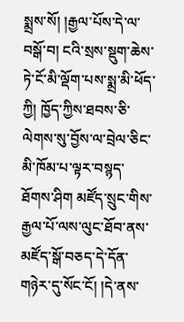སྨྲས་སོ། །རྒྱལ་པོས་དེ་ལ་བསྒོ་བ། ངའི་སྲས་སྡུག་ཆེས་ཏེ་ངོ་མི་ལྡོག་པས་སྨྲ་མི་ཕོད་ཀྱི། ཁྱོད་ཀྱིས་ཐབས་ཅི་ལེགས་སུ་བྱོས་ལ་བྲེལ་ཅིང་མི་ཁོམ་པ་ལྟར་བསྙད་ཐོགས་ཤིག མཛོད་སྲུང་གིས་རྒྱལ་པོ་ལས་ལུང་ཐོབ་ནས་མཛོད་སྒོ་བཅད་དེ་དོན་གཉེར་དུ་སོང་ངོ། །དེ་ནས་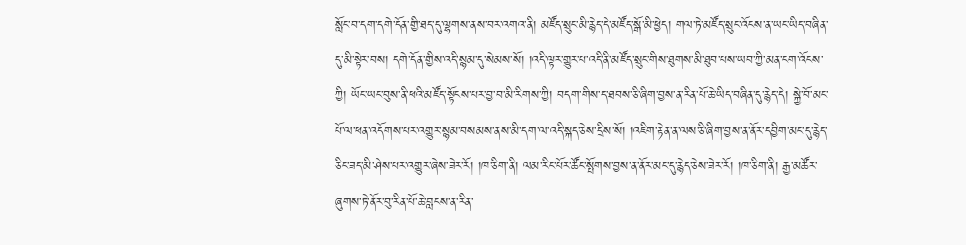སློང་བ་དག་དགེ་དོན་གྱི་ཐད་དུ་ལྷགས་ནས་བར་འགའ་ནི། མཛོད་སྲུང་མི་རྙེད་དེ་མཛོད་སྒོ་མི་ཕྱེད། གལ་ཏེ་མཛོད་སྲུང་འོངས་ན་ཡང་ཡིད་བཞིན་དུ་མི་སྟེར་བས། དགེ་དོན་གྱིས་འདི་སྙམ་དུ་སེམས་སོ། །འདི་ལྟར་གྱུར་པ་འདི་ནི་མཛོད་སྲུང་གིས་ཐུགས་མི་ཐུབ་པས་ཡབ་ཀྱི་མན་ངག་འོངས་ཀྱི། ཡོང་ཡང་བུས་ནི་ཕའི་མཛོད་སྟོངས་པར་བྱ་བ་མི་རིགས་ཀྱི། བདག་གིས་ད་ཐབས་ཅི་ཞིག་བྱས་ན་རིན་པོ་ཆེ་ཡིད་བཞིན་དུ་རྙེད་དེ། སྐྱེ་བོ་མང་པོ་ལ་ཕན་འདོགས་པར་འགྱུར་སྙམ་བསམས་ནས་མི་དག་ལ་འདི་སྐད་ཅེས་དྲིས་སོ། །འཇིག་རྟེན་ན་ལས་ཅི་ཞིག་བྱས་ན་ནོར་དབྱིག་མང་དུ་རྙེད་ཅིང་ཟད་མི་ཤེས་པར་འགྱུར་ཞེས་ཟེར་རོ། །ཁ་ཅིག་ནི། ལམ་རིང་པོར་ཚོང་སྤོགས་བྱས་ན་ནོར་མང་དུ་རྙེད་ཅེས་ཟེར་རོ། །ཁ་ཅིག་ནི། རྒྱ་མཚོར་ཞུགས་ཏེ་ནོར་བུ་རིན་པོ་ཆེ་བླངས་ན་རིན་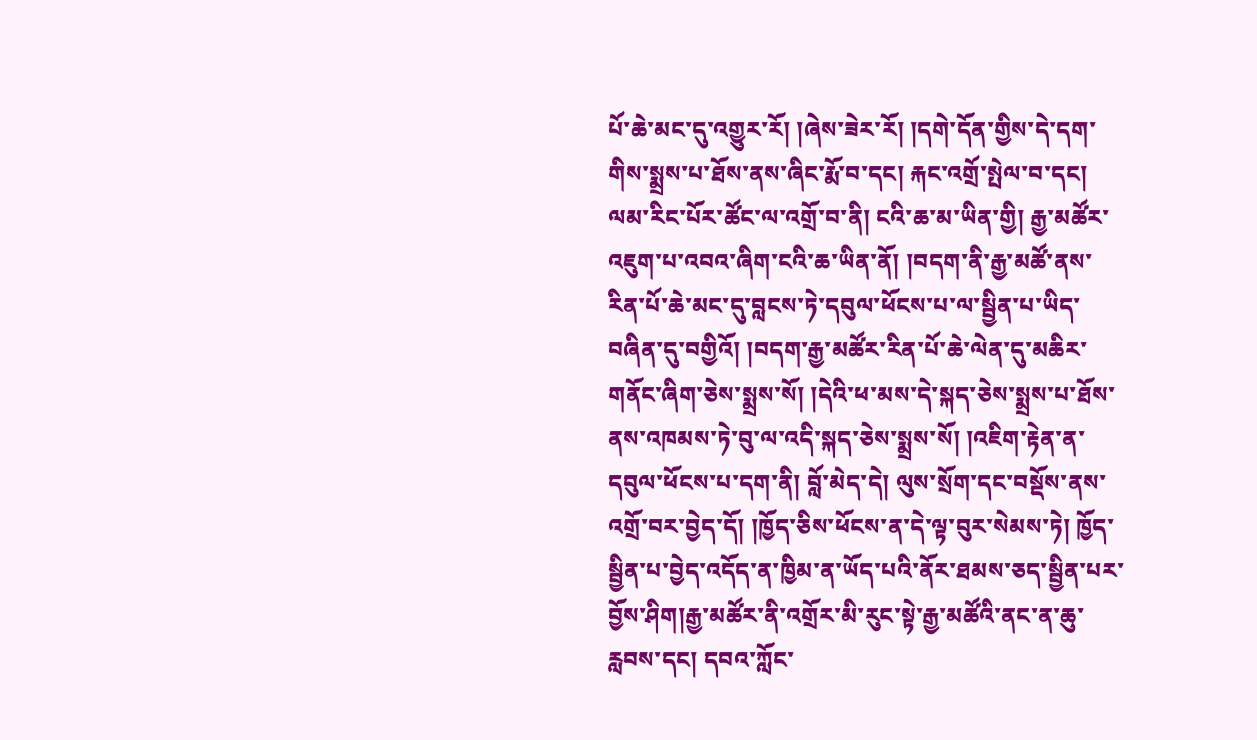པོ་ཆེ་མང་དུ་འགྱུར་རོ། །ཞེས་ཟེར་རོ། །དགེ་དོན་གྱིས་དེ་དག་གིས་སྨྲས་པ་ཐོས་ནས་ཞིང་རྨོ་བ་དང། རྐང་འགྲོ་སྤེལ་བ་དང། ལམ་རིང་པོར་ཚོང་ལ་འགྲོ་བ་ནི། ངའི་ཆ་མ་ཡིན་གྱི། རྒྱ་མཚོར་འཇུག་པ་འབའ་ཞིག་ངའི་ཆ་ཡིན་ནོ། །བདག་ནི་རྒྱ་མཚོ་ནས་རིན་པོ་ཆེ་མང་དུ་བླངས་ཏེ་དབུལ་ཕོངས་པ་ལ་སྦྱིན་པ་ཡིད་བཞིན་དུ་བགྱིའོ། །བདག་རྒྱ་མཚོར་རིན་པོ་ཆེ་ལེན་དུ་མཆིར་གནོང་ཞིག་ཅེས་སྨྲས་སོ། །དེའི་ཕ་མས་དེ་སྐད་ཅེས་སྨྲས་པ་ཐོས་ནས་འཁམས་ཏེ་བུ་ལ་འདི་སྐད་ཅེས་སྨྲས་སོ། །འཇིག་རྟེན་ན་དབུལ་ཕོངས་པ་དག་ནི། བློ་མེད་དེ། ལུས་སྲོག་དང་བསྡོས་ནས་འགྲོ་བར་བྱེད་དོ། །ཁྱོད་ཅིས་ཕོངས་ན་དེ་ལྟ་བུར་སེམས་ཏེ། ཁྱོད་སྦྱིན་པ་བྱེད་འདོད་ན་ཁྱིམ་ན་ཡོད་པའི་ནོར་ཐམས་ཅད་སྦྱིན་པར་བྱོས་ཤིག།རྒྱ་མཚོར་ནི་འགྲོར་མི་རུང་སྟེ་རྒྱ་མཚོའི་ནང་ན་ཆུ་རླབས་དང། དབའ་ཀློང་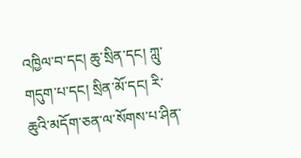འཁྱིལ་བ་དང། ཆུ་སྲིན་དང། ཀླུ་གདུག་པ་དང། སྲིན་མོ་དང། རི་ཆུའི་མདོག་ཅན་ལ་སོགས་པ་ཤིན་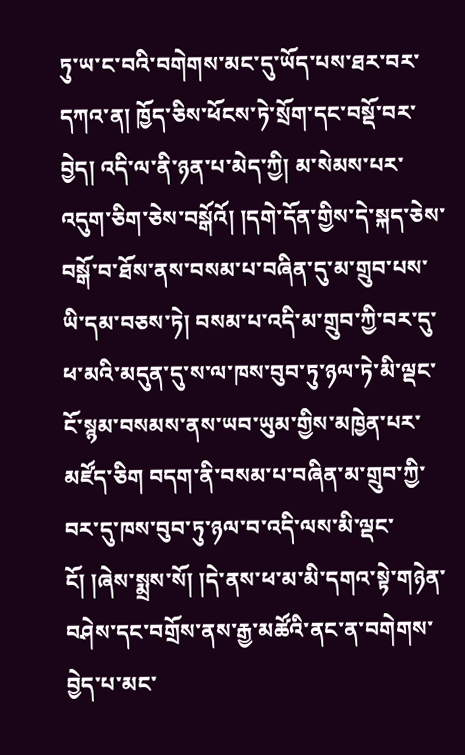ཏུ་ཡ་ང་བའི་བགེགས་མང་དུ་ཡོད་པས་ཐར་བར་དཀའ་ན། ཁྱོད་ཅིས་ཕོངས་ཏེ་སྲོག་དང་བསྡོ་བར་བྱེད། འདི་ལ་ནི་ཉན་པ་མེད་ཀྱི། མ་སེམས་པར་འདུག་ཅིག་ཅེས་བསྒོའོ། །དགེ་དོན་གྱིས་དེ་སྐད་ཅེས་བསྒོ་བ་ཐོས་ནས་བསམ་པ་བཞིན་དུ་མ་གྲུབ་པས་ཡི་དམ་བཅས་ཏེ། བསམ་པ་འདི་མ་གྲུབ་ཀྱི་བར་དུ་ཕ་མའི་མདུན་དུ་ས་ལ་ཁས་བུབ་ཏུ་ཉལ་ཏེ་མི་ལྡང་ངོ་སྙམ་བསམས་ནས་ཡབ་ཡུམ་གྱིས་མཁྱེན་པར་མཛོད་ཅིག བདག་ནི་བསམ་པ་བཞིན་མ་གྲུབ་ཀྱི་བར་དུ་ཁས་བུབ་ཏུ་ཉལ་བ་འདི་ལས་མི་ལྡང་ངོ། །ཞེས་སྨྲས་སོ། །དེ་ནས་ཕ་མ་མི་དགའ་སྟེ་གཉེན་བཤེས་དང་བགྲོས་ནས་རྒྱ་མཚོའི་ནང་ན་བགེགས་བྱེད་པ་མང་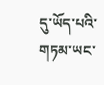དུ་ཡོད་པའི་གཏམ་ཡང་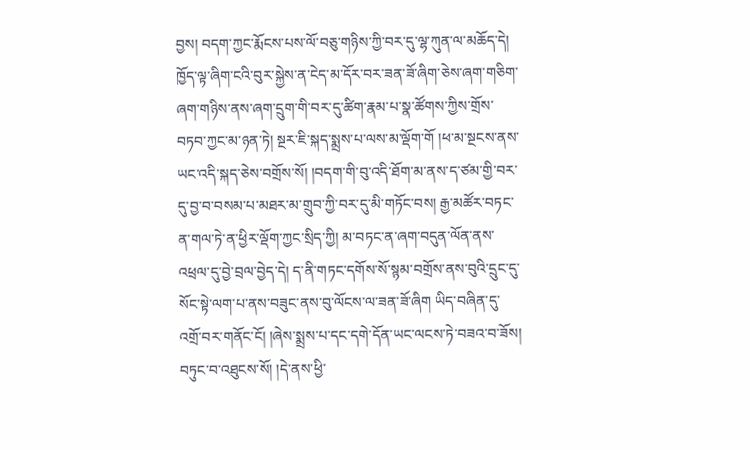བྱས། བདག་ཀྱང་རྨོངས་པས་ལོ་བཅུ་གཉིས་ཀྱི་བར་དུ་ལྷ་ཀུན་ལ་མཆོད་དེ། ཁྱོད་ལྟ་ཞིག་ངའི་བུར་སྐྱེས་ན་ངེད་མ་དོར་བར་ཟན་ཟོ་ཞིག་ཅེས་ཞག་གཅིག་ཞག་གཉིས་ནས་ཞག་དྲུག་གི་བར་དུ་ཚིག་རྣམ་པ་སྣ་ཚོགས་ཀྱིས་གྲོས་བཏབ་ཀྱང་མ་ཉན་ཏེ། སྔར་ཇི་སྐད་སྨྲས་པ་ལས་མ་ལྡོག་གོ །ཕ་མ་སྔངས་ནས་ཡང་འདི་སྐད་ཅེས་བགྲོས་སོ། །བདག་གི་བུ་འདི་ཐོག་མ་ནས་ད་ཙམ་གྱི་བར་དུ་བྱ་བ་བསམ་པ་མཐར་མ་གྲུབ་ཀྱི་བར་དུ་མི་གཏོང་བས། རྒྱ་མཚོར་བཏང་ན་གལ་ཏེ་ན་ཕྱིར་ལྡོག་ཀྱང་སྲིད་ཀྱི། མ་བཏང་ན་ཞག་བདུན་ལོན་ནས་འཕྲལ་དུ་བྱེ་བྲལ་བྱེད་དེ། ད་ནི་གཏང་དགོས་སོ་སྙམ་བགྲོས་ནས་བུའི་དྲུང་དུ་སོང་སྟེ་ལག་པ་ནས་བཟུང་ནས་བུ་ལོངས་ལ་ཟན་ཟོ་ཞིག ཡིད་བཞིན་དུ་འགྲོ་བར་གནོང་ངོ། །ཞེས་སྨྲས་པ་དང་དགེ་དོན་ཡང་ལངས་ཏེ་བཟའ་བ་ཟོས། བཏུང་བ་འཐུངས་སོ། །དེ་ནས་ཕྱི་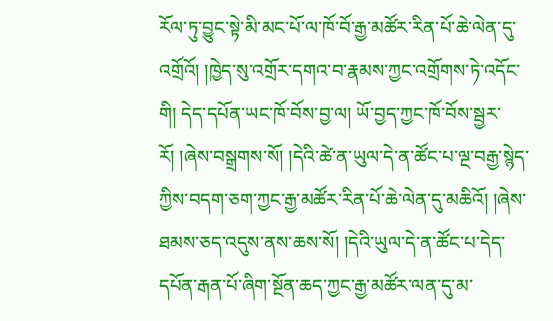རོལ་ཏུ་བྱུང་སྟེ་མི་མང་པོ་ལ་ཁོ་བོ་རྒྱ་མཚོར་རིན་པོ་ཆེ་ལེན་དུ་འགྲོའོ། །ཁྱེད་སུ་འགྲོར་དགའ་བ་རྣམས་ཀྱང་འགྲོགས་ཏེ་འདོང་གི། དེད་དཔོན་ཡང་ཁོ་བོས་བྱ་ལ། ཡོ་བྱད་ཀྱང་ཁོ་བོས་སྦྱར་རོ། །ཞེས་བསྒྲགས་སོ། །དེའི་ཚེ་ན་ཡུལ་དེ་ན་ཚོང་པ་ལྔ་བརྒྱ་སྙེད་ཀྱིས་བདག་ཅག་ཀྱང་རྒྱ་མཚོར་རིན་པོ་ཆེ་ལེན་དུ་མཆིའོ། །ཞེས་ཐམས་ཅད་འདུས་ནས་ཆས་སོ། །དེའི་ཡུལ་དེ་ན་ཚོང་པ་དེད་དཔོན་རྒན་པོ་ཞིག་སྔོན་ཆད་ཀྱང་རྒྱ་མཚོར་ལན་དུ་མ་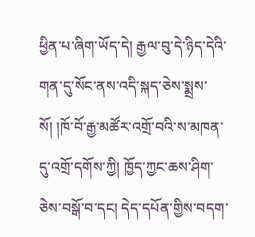ཕྱིན་པ་ཞིག་ཡོད་དེ། རྒྱལ་བུ་དེ་ཉིད་དེའི་གན་དུ་སོང་ནས་འདི་སྐད་ཅེས་སྨྲས་སོ། །ཁོ་བོ་རྒྱ་མཚོར་འགྲོ་བའི་ས་མཁན་དུ་འགྲོ་དགོས་ཀྱི། ཁྱོད་ཀྱང་ཆས་ཤིག་ཅེས་བསྒོ་བ་དང། དེད་དཔོན་གྱིས་བདག་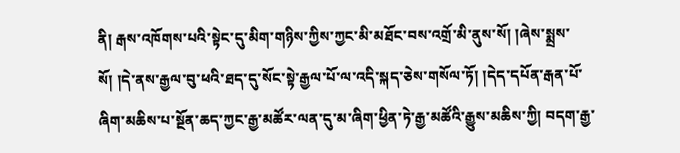ནི། རྒས་འཁོགས་པའི་སྟེང་དུ་མིག་གཉིས་ཀྱིས་ཀྱང་མི་མཐོང་བས་འགྲོ་མི་ནུས་སོ། །ཞེས་སྨྲས་སོ། །དེ་ནས་རྒྱལ་བུ་ཕའི་ཐད་དུ་སོང་སྟེ་རྒྱལ་པོ་ལ་འདི་སྐད་ཅེས་གསོལ་ཏོ། །དེད་དཔོན་རྒན་པོ་ཞིག་མཆིས་པ་སྔོན་ཆད་ཀྱང་རྒྱ་མཚོར་ལན་དུ་མ་ཞིག་ཕྱིན་ཏེ་རྒྱ་མཚོའི་རྒྱུས་མཆིས་ཀྱི། བདག་རྒྱ་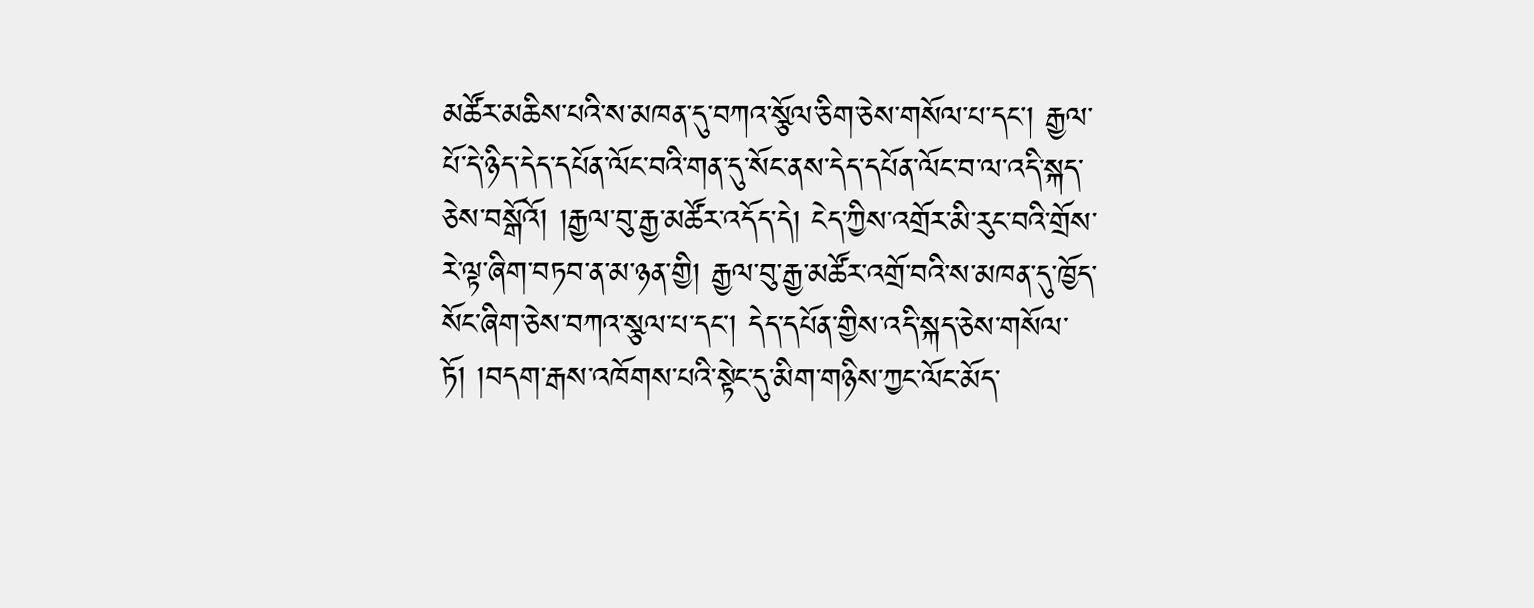མཚོར་མཆིས་པའི་ས་མཁན་དུ་བཀའ་སྩོལ་ཅིག་ཅེས་གསོལ་པ་དང། རྒྱལ་པོ་དེ་ཉིད་དེད་དཔོན་ལོང་བའི་གན་དུ་སོང་ནས་དེད་དཔོན་ལོང་བ་ལ་འདི་སྐད་ཅེས་བསྒོའོ། །རྒྱལ་བུ་རྒྱ་མཚོར་འདོད་དེ། ངེད་ཀྱིས་འགྲོར་མི་རུང་བའི་གྲོས་རེ་ལྟ་ཞིག་བཏབ་ན་མ་ཉན་གྱི། རྒྱལ་བུ་རྒྱ་མཚོར་འགྲོ་བའི་ས་མཁན་དུ་ཁྱོད་སོང་ཞིག་ཅེས་བཀའ་སྩལ་པ་དང། དེད་དཔོན་གྱིས་འདི་སྐད་ཅེས་གསོལ་ཏོ། །བདག་རྒས་འཁོགས་པའི་སྟེང་དུ་མིག་གཉིས་ཀྱང་ལོང་མོད་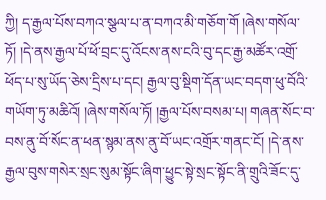ཀྱི། ད་རྒྱལ་པོས་བཀའ་སྩལ་པ་ན་བཀའ་མི་གཅོག་གོ །ཞེས་གསོལ་ཏོ། །དེ་ནས་རྒྱལ་པོ་ཕོ་བྲང་དུ་འོངས་ནས་ངའི་བུ་དང་རྒྱ་མཚོར་འགྲོ་ཕོད་པ་སུ་ཡོད་ཅེས་དྲིས་པ་དང། རྒྱལ་བུ་སྡིག་དོན་ཡང་བདག་ཕུ་བོའི་གཡོག་ཏུ་མཆིའོ། །ཞེས་གསོལ་ཏོ། །རྒྱལ་པོས་བསམ་པ། གཞན་སོང་བ་བས་ནུ་བོ་སོང་ན་ཕན་སྙམ་ནས་ནུ་བོ་ཡང་འགྲོར་གནང་ངོ། །དེ་ནས་རྒྱལ་བུས་གསེར་སྲང་སུམ་སྟོང་ཞིག་ཕྱུང་སྟེ་སྲང་སྟོང་ནི་གྲུའི་ཟོང་དུ་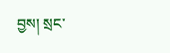བྱས། སྲང་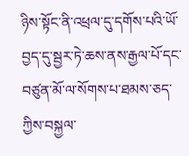ཉིས་སྟོང་ནི་འཕྲལ་དུ་དགོས་པའི་ཡོ་བྱད་དུ་སྦྱར་ཏེ་ཆས་ནས་རྒྱལ་པོ་དང་བཙུན་མོ་ལ་སོགས་པ་ཐམས་ཅད་ཀྱིས་བསྐྱལ་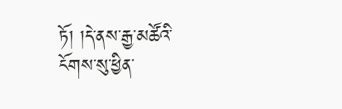ཏོ། །དེ་ནས་རྒྱ་མཚོའི་ངོགས་སུ་ཕྱིན་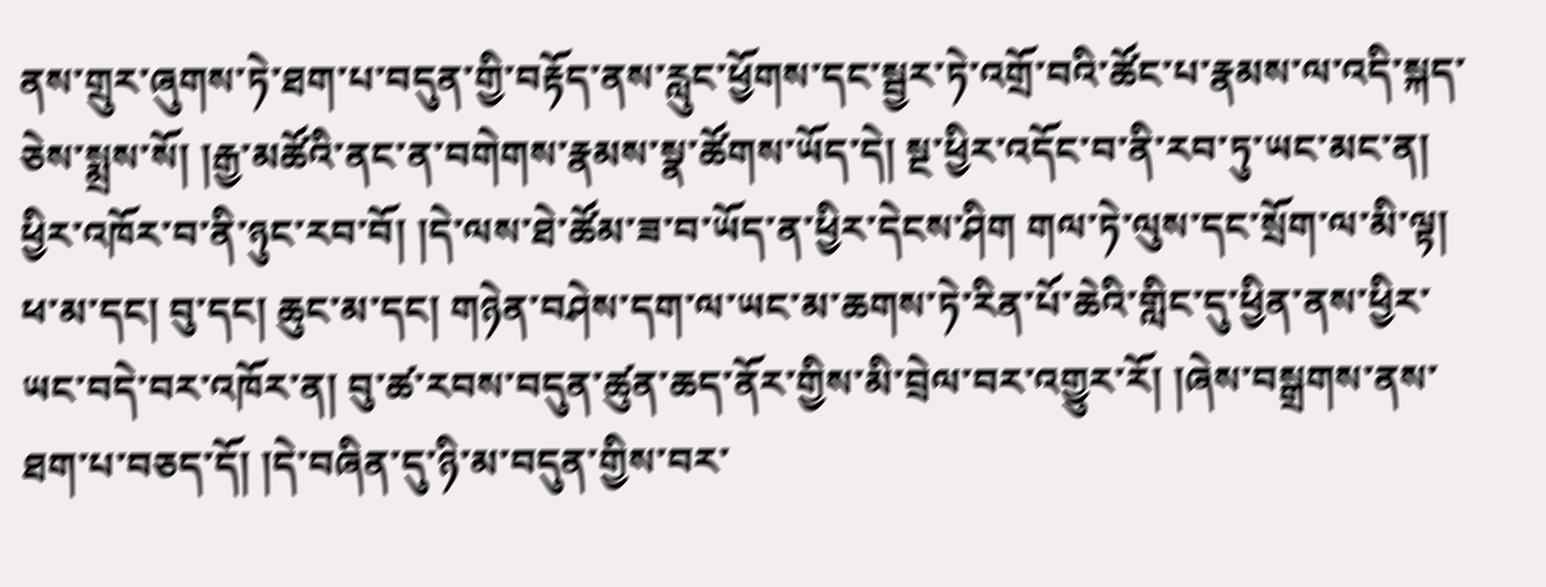ནས་གྲུར་ཞུགས་ཏེ་ཐག་པ་བདུན་གྱི་བརྟོད་ནས་རླུང་ཕྱོགས་དང་སྦྱར་ཏེ་འགྲོ་བའི་ཚོང་པ་རྣམས་ལ་འདི་སྐད་ཅེས་སྨྲས་སོ། །རྒྱ་མཚོའི་ནང་ན་བགེགས་རྣམས་སྣ་ཚོགས་ཡོད་དེ། སྔ་ཕྱིར་འདོང་བ་ནི་རབ་ཏུ་ཡང་མང་ན། ཕྱིར་འཁོར་བ་ནི་ཉུང་རབ་བོ། །དེ་ལས་ཐེ་ཚོམ་ཟ་བ་ཡོད་ན་ཕྱིར་དེངས་ཤིག གལ་ཏེ་ལུས་དང་སྲོག་ལ་མི་ལྟ། ཕ་མ་དང། བུ་དང། ཆུང་མ་དང། གཉེན་བཤེས་དག་ལ་ཡང་མ་ཆགས་ཏེ་རིན་པོ་ཆེའི་གླིང་དུ་ཕྱིན་ནས་ཕྱིར་ཡང་བདེ་བར་འཁོར་ན། བུ་ཚ་རབས་བདུན་ཚུན་ཆད་ནོར་གྱིས་མི་བྲེལ་བར་འགྱུར་རོ། །ཞེས་བསྒྲགས་ནས་ཐག་པ་བཅད་དོ། །དེ་བཞིན་དུ་ཉི་མ་བདུན་གྱིས་བར་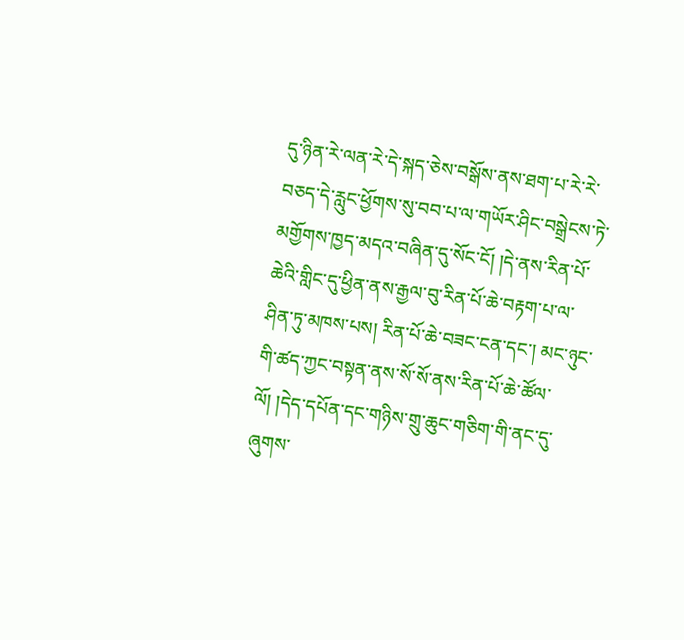དུ་ཉིན་རེ་ལན་རེ་དེ་སྐད་ཅེས་བསྒོས་ནས་ཐག་པ་རེ་རེ་བཅད་དེ་རླུང་ཕྱོགས་སུ་བབ་པ་ལ་གཡོར་ཤིང་བསྒྲེངས་ཏེ་མགྱོགས་ཁྱད་མདའ་བཞིན་དུ་སོང་ངོ། །དེ་ནས་རིན་པོ་ཆེའི་གླིང་དུ་ཕྱིན་ནས་རྒྱལ་བུ་རིན་པོ་ཆེ་བརྟག་པ་ལ་ཤིན་ཏུ་མཁས་པས། རིན་པོ་ཆེ་བཟང་ངན་དང་། མང་ཉུང་གི་ཚད་ཀྱང་བསྟན་ནས་སོ་སོ་ནས་རིན་པོ་ཆེ་ཚོལ་ལོ། །དེད་དཔོན་དང་གཉིས་གྲུ་ཆུང་གཅིག་གི་ནང་དུ་ཞུགས་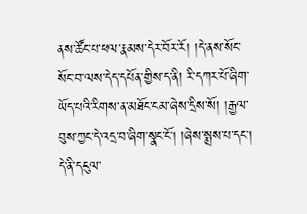ནས་ཚོང་པ་ཕལ་རྣམས་དེར་བོར་རོ། །དེ་ནས་སོང་སོང་བ་ལས་དེད་དཔོན་གྱིས་ད་ནི། རི་དཀར་པོ་ཞིག་ཡོད་པའི་རིགས་ན་མཐོང་ངམ་ཞེས་དྲིས་སོ། །རྒྱལ་བུས་ཀྱང་དེ་འདྲ་བ་ཞིག་སྣང་ངོ། །ཞེས་སྨྲས་པ་དང། དེ་ནི་དངུལ་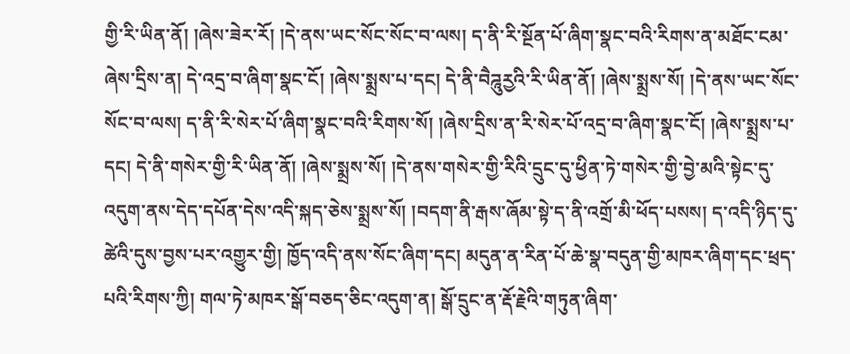གྱི་རི་ཡིན་ནོ། །ཞེས་ཟེར་རོ། །དེ་ནས་ཡང་སོང་སོང་བ་ལས། ད་ནི་རི་སྔོན་པོ་ཞིག་སྣང་བའི་རིགས་ན་མཐོང་ངམ་ཞེས་དྲིས་ན། དེ་འདྲ་བ་ཞིག་སྣང་ངོ། །ཞེས་སྨྲས་པ་དང། དེ་ནི་བཻཌཱུརྱའི་རི་ཡིན་ནོ། །ཞེས་སྨྲས་སོ། །དེ་ནས་ཡང་སོང་སོང་བ་ལས། ད་ནི་རི་སེར་པོ་ཞིག་སྣང་བའི་རིགས་སོ། །ཞེས་དྲིས་ན་རི་སེར་པོ་འདྲ་བ་ཞིག་སྣང་ངོ། །ཞེས་སྨྲས་པ་དང། དེ་ནི་གསེར་གྱི་རི་ཡིན་ནོ། །ཞེས་སྨྲས་སོ། །དེ་ནས་གསེར་གྱི་རིའི་དྲུང་དུ་ཕྱིན་ཏེ་གསེར་གྱི་བྱེ་མའི་སྟེང་དུ་འདུག་ནས་དེད་དཔོན་དེས་འདི་སྐད་ཅེས་སྨྲས་སོ། །བདག་ནི་རྒས་ཞོམ་སྟེ་ད་ནི་འགྲོ་མི་ཕོད་པསས། ད་འདི་ཉིད་དུ་ཚེའི་དུས་བྱས་པར་འགྱུར་གྱི། ཁྱོད་འདི་ནས་སོང་ཞིག་དང། མདུན་ན་རིན་པོ་ཆེ་སྣ་བདུན་གྱི་མཁར་ཞིག་དང་ཕྲད་པའི་རིགས་ཀྱི། གལ་ཏེ་མཁར་སྒོ་བཅད་ཅིང་འདུག་ན། སྒོ་དྲུང་ན་རྡོ་རྗེའི་གཏུན་ཞིག་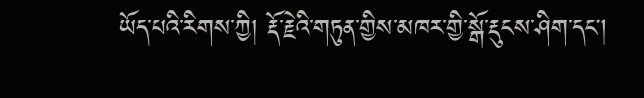ཡོད་པའི་རིགས་ཀྱི། རྡོ་རྗེའི་གཏུན་གྱིས་མཁར་གྱི་སྒོ་རྡུངས་ཤིག་དང།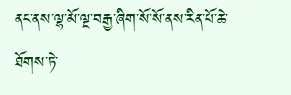ནང་ནས་ལྷ་མོ་ལྔ་བརྒྱ་ཞིག་སོ་སོ་ནས་རིན་པོ་ཆེ་ཐོགས་ཏེ་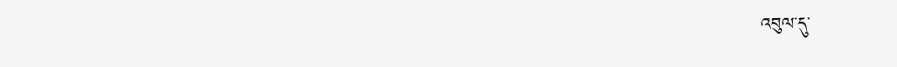འབུལ་དུ་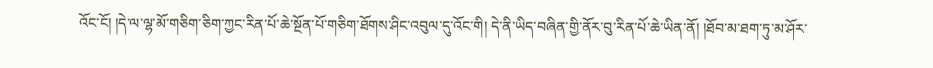འོང་ངོ། །དེ་ལ་ལྷ་མོ་གཅིག་ཅིག་ཀྱང་རིན་པོ་ཆེ་སྔོན་པོ་གཅིག་ཐོགས་ཤིང་འབུལ་དུ་འོང་གི། དེ་ནི་ཡིད་བཞིན་གྱི་ནོར་བུ་རིན་པོ་ཆེ་ཡིན་ནོ། །ཐོབ་མ་ཐག་ཏུ་མ་ཤོར་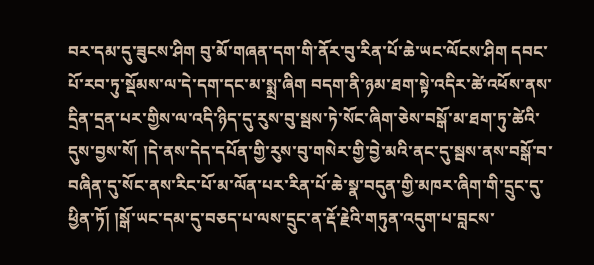བར་དམ་དུ་ཟུངས་ཤིག བུ་མོ་གཞན་དག་གི་ནོར་བུ་རིན་པོ་ཆེ་ཡང་ལོངས་ཤིག དབང་པོ་རབ་ཏུ་སྡོམས་ལ་དེ་དག་དང་མ་སྨྲ་ཞིག བདག་ནི་ཉམ་ཐག་སྟེ་འདིར་ཚེ་འཕོས་ནས་དྲིན་དྲན་པར་གྱིས་ལ་འདི་ཉིད་དུ་རུས་བུ་སྦས་ཏེ་སོང་ཞིག་ཅེས་བསྒོ་མ་ཐག་ཏུ་ཚེའི་དུས་བྱས་སོ། །དེ་ནས་དེད་དཔོན་གྱི་རུས་བུ་གསེར་གྱི་བྱེ་མའི་ནང་དུ་སྦས་ནས་བསྒོ་བ་བཞིན་དུ་སོང་ནས་རིང་པོ་མ་ལོན་པར་རིན་པོ་ཆེ་སྣ་བདུན་གྱི་མཁར་ཞིག་གི་དྲུང་དུ་ཕྱིན་ཏོ། །སྒོ་ཡང་དམ་དུ་བཅད་པ་ལས་དྲུང་ན་རྡོ་རྗེའི་གཏུན་འདུག་པ་བླངས་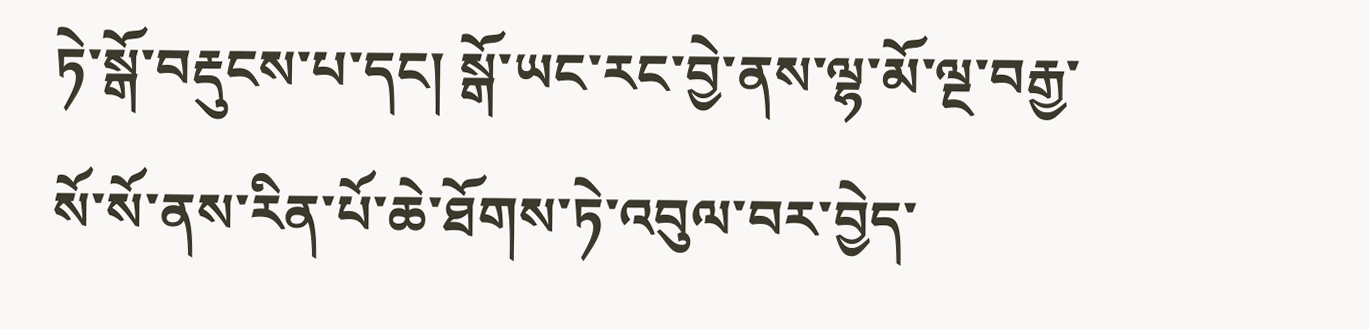ཏེ་སྒོ་བརྡུངས་པ་དང། སྒོ་ཡང་རང་བྱེ་ནས་ལྷ་མོ་ལྔ་བརྒྱ་སོ་སོ་ནས་རིན་པོ་ཆེ་ཐོགས་ཏེ་འབུལ་བར་བྱེད་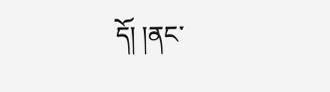དོ། །ནང་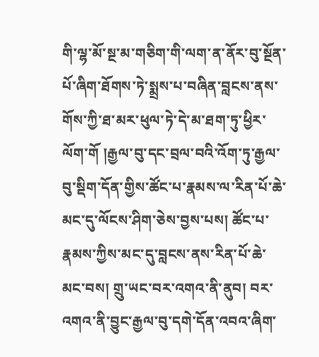གི་ལྷ་མོ་སྔ་མ་གཅིག་གི་ལག་ན་ནོར་བུ་སྔོན་པོ་ཞིག་ཐོགས་ཏེ་སྨྲས་པ་བཞིན་བླངས་ནས་གོས་ཀྱི་ཐ་མར་ཕུལ་ཏེ་དེ་མ་ཐག་ཏུ་ཕྱིར་ལོག་གོ །རྒྱལ་བུ་དང་བྲལ་བའི་འོག་ཏུ་རྒྱལ་བུ་སྡིག་དོན་གྱིས་ཚོང་པ་རྣམས་ལ་རིན་པོ་ཆེ་མང་དུ་ལོངས་ཤིག་ཅེས་བྱས་པས། ཚོང་པ་རྣམས་ཀྱིས་མང་དུ་བླངས་ནས་རིན་པོ་ཆེ་མང་བས། གྲུ་ཡང་བར་འགའ་ནི་ནུབ། བར་འགའ་ནི་བྱུང་རྒྱལ་བུ་དགེ་དོན་འབའ་ཞིག་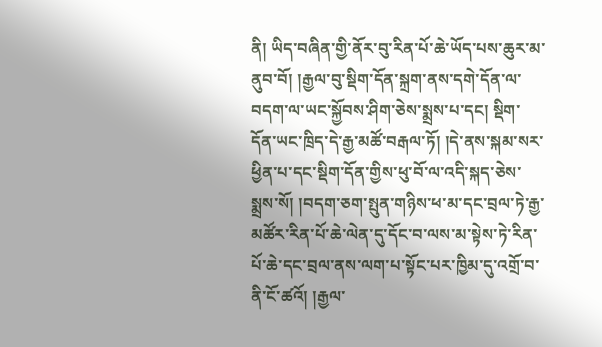ནི། ཡིད་བཞིན་གྱི་ནོར་བུ་རིན་པོ་ཆེ་ཡོད་པས་ཆུར་མ་ནུབ་བོ། །རྒྱལ་བུ་སྡིག་དོན་སྐྲག་ནས་དགེ་དོན་ལ་བདག་ལ་ཡང་སྐྱོབས་ཤིག་ཅེས་སྨྲས་པ་དང། སྡིག་དོན་ཡང་ཁྲིད་དེ་རྒྱ་མཚོ་བརྒལ་ཏོ། །དེ་ནས་སྐམ་སར་ཕྱིན་པ་དང་སྡིག་དོན་གྱིས་ཕུ་བོ་ལ་འདི་སྐད་ཅེས་སྨྲས་སོ། །བདག་ཅག་སྤུན་གཉིས་ཕ་མ་དང་བྲལ་ཏེ་རྒྱ་མཚོར་རིན་པོ་ཆེ་ལེན་དུ་དོང་བ་ལས་མ་སྟེས་ཏེ་རིན་པོ་ཆེ་དང་བྲལ་ནས་ལག་པ་སྟོང་པར་ཁྱིམ་དུ་འགྲོ་བ་ནི་ངོ་ཚའོ། །རྒྱལ་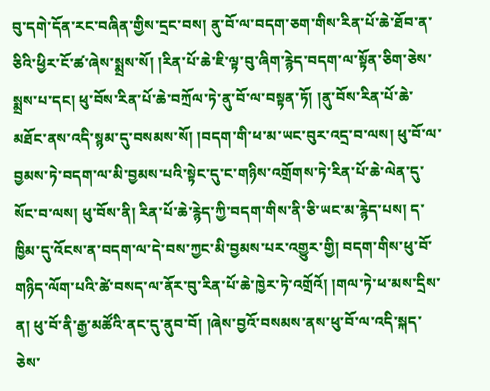བུ་དགེ་དོན་རང་བཞིན་གྱིས་དྲང་བས། ནུ་བོ་ལ་བདག་ཅག་གིས་རིན་པོ་ཆེ་ཐོབ་ན་ཅིའི་ཕྱིར་ངོ་ཚ་ཞེས་སྨྲས་སོ། །རིན་པོ་ཆེ་ཇི་ལྟ་བུ་ཞིག་རྙེད་བདག་ལ་སྟོན་ཅིག་ཅེས་སྨྲས་པ་དང། ཕུ་བོས་རིན་པོ་ཆེ་བཀྲོལ་ཏེ་ནུ་བོ་ལ་བསྟན་ཏོ། །ནུ་བོས་རིན་པོ་ཆེ་མཐོང་ནས་འདི་སྙམ་དུ་བསམས་སོ། །བདག་གི་ཕ་མ་ཡང་བུར་འདྲ་བ་ལས། ཕུ་བོ་ལ་བྱམས་ཏེ་བདག་ལ་མི་བྱམས་པའི་སྟེང་དུ་ང་གཉིས་འགྲོགས་ཏེ་རིན་པོ་ཆེ་ལེན་དུ་སོང་བ་ལས། ཕུ་བོས་ནི། རིན་པོ་ཆེ་རྙེད་ཀྱི་བདག་གིས་ནི་ཅི་ཡང་མ་རྙེད་པས། ད་ཁྱིམ་དུ་འོངས་ན་བདག་ལ་དེ་བས་ཀྱང་མི་བྱམས་པར་འགྱུར་གྱི། བདག་གིས་ཕུ་བོ་གཉིད་ལོག་པའི་ཚེ་བསད་ལ་ནོར་བུ་རིན་པོ་ཆེ་ཁྱེར་ཏེ་འགྲོའོ། །གལ་ཏེ་ཕ་མས་དྲིས་ན། ཕུ་བོ་ནི་རྒྱ་མཚོའི་ནང་དུ་ནུབ་བོ། །ཞེས་བྱའོ་བསམས་ནས་ཕུ་བོ་ལ་འདི་སྐད་ཅེས་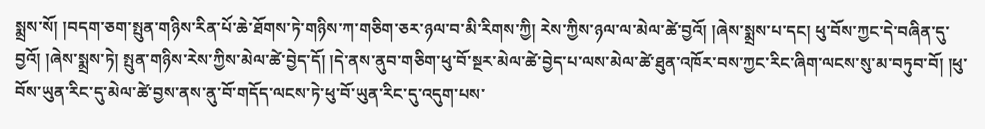སྨྲས་སོ། །བདག་ཅག་སྤུན་གཉིས་རིན་པོ་ཆེ་ཐོགས་ཏེ་གཉིས་ཀ་གཅིག་ཅར་ཉལ་བ་མི་རིགས་ཀྱི། རེས་ཀྱིས་ཉལ་ལ་མེལ་ཚེ་བྱའོ། །ཞེས་སྨྲས་པ་དང། ཕུ་བོས་ཀྱང་དེ་བཞིན་དུ་བྱའོ། །ཞེས་སྨྲས་ཏེ། སྤུན་གཉིས་རེས་ཀྱིས་མེལ་ཚེ་བྱེད་དོ། །དེ་ནས་ནུབ་གཅིག་ཕུ་བོ་སྔར་མེལ་ཚེ་བྱེད་པ་ལས་མེལ་ཚེ་ཐུན་འཁོར་བས་ཀྱང་རིང་ཞིག་ལངས་སུ་མ་བཏུབ་བོ། །ཕུ་བོས་ཡུན་རིང་དུ་མེལ་ཚེ་བྱས་ནས་ནུ་བོ་གདོད་ལངས་ཏེ་ཕུ་བོ་ཡུན་རིང་དུ་འདུག་པས་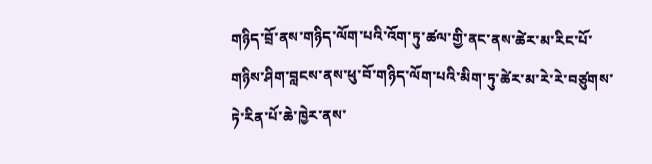གཉིད་བྲོ་ནས་གཉིད་ལོག་པའི་འོག་ཏུ་ཚལ་གྱི་ནང་ནས་ཚེར་མ་རིང་པོ་གཉིས་ཤིག་བླངས་ནས་ཕུ་བོ་གཉིད་ལོག་པའི་མིག་ཏུ་ཚེར་མ་རེ་རེ་བཙུགས་ཏེ་རིན་པོ་ཆེ་ཁྱེར་ནས་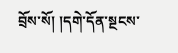བྲོས་སོ། །དགེ་དོན་སྔངས་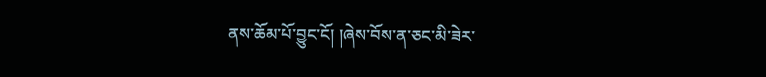ནས་ཆོམ་པོ་བྱུང་ངོ། །ཞེས་བོས་ན་ཅང་མི་ཟེར་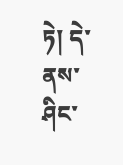ཏེ། དེ་ནས་ཤིང་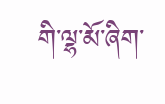གི་ལྷ་མོ་ཞིག་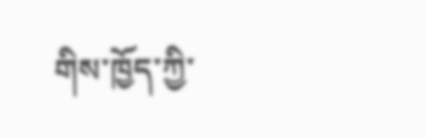གིས་ཁྱོད་ཀྱི་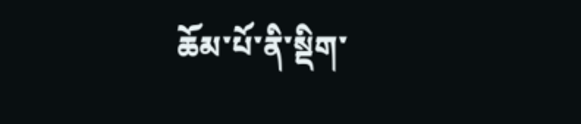ཆོམ་པོ་ནི་སྡིག་